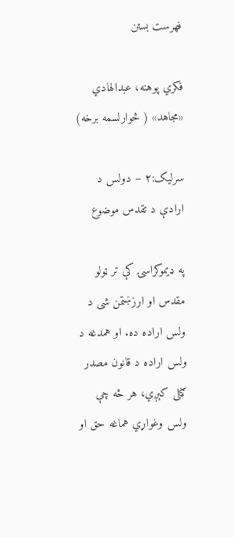فهرست بستن

فکري پوهنه، عبدالهادي «مجاهد» ( څوارلسمه برخه)

سرلیک:۲ – دولس د ارادې د تقدس موضوع

په ډيموکراسۍ کې تر ټولو مقدس او ارزښتمن شی د ولس اراده ده. او همدغه د ولس اراده د قانون مصدر ګڼلی کېږي، هر څه چې ولس وغواړي هماغه حق او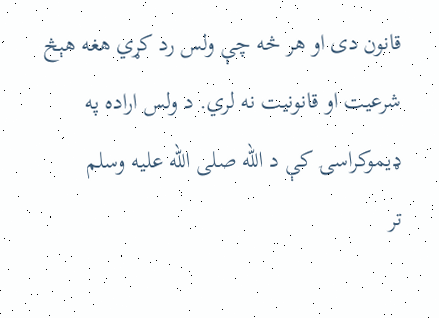قانون دی او هر څه چې ولس رد کړي هغه هېڅ شرعیت او قانونیت نه لري. د ولس اراده په ډيموکراسۍ کې د الله صلى الله عليه وسلم
تر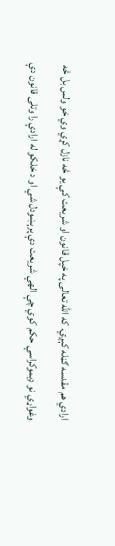ارادي هم مقدسه ګڼله کېږي. که الله تعالی په خپل قانون او شریعت کې يو څه نازل کړي وي خو ولس بل څه وغواړي نو ډيموکراسي حكم کوي چې الهي شريعت دې پرېښودل شي او د خلکو له ارادې را وتلی قانون دې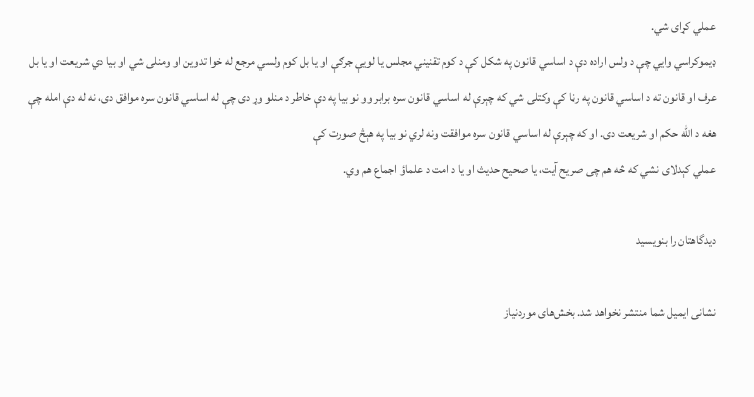عملي کړای شي.
ډيموکراسي وايي چې د ولس اراده دې د اساسي قانون په شکل کې د كوم تقنيني مجلس يا لويې جرګې او يا بل كوم ولسي مرجع له خوا تدوين او ومنلى شي او بيا دي شریعت او يا بل عرف او قانون ته د اساسي قانون په رڼا کې وکتلی شي که چېرې له اساسي قانون سره برابر وو نو بيا په دې خاطر د منلو وړ دی چې له اساسي قانون سره موافق دی، نه له دې امله چې هغه د الله حکم او شریعت دی. او که چېرې له اساسي قانون سره موافقت ونه لري نو بيا په هېڅ صورت کې
عملي کېدلای نشي که څه هم چی صریح آیت، یا صحیح حدیث او یا د امت د علماؤ اجماع هم وي.

دیدگاهتان را بنویسید

نشانی ایمیل شما منتشر نخواهد شد. بخش‌های موردنیاز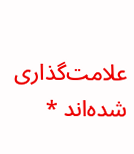علامت‌گذاری شده‌اند *